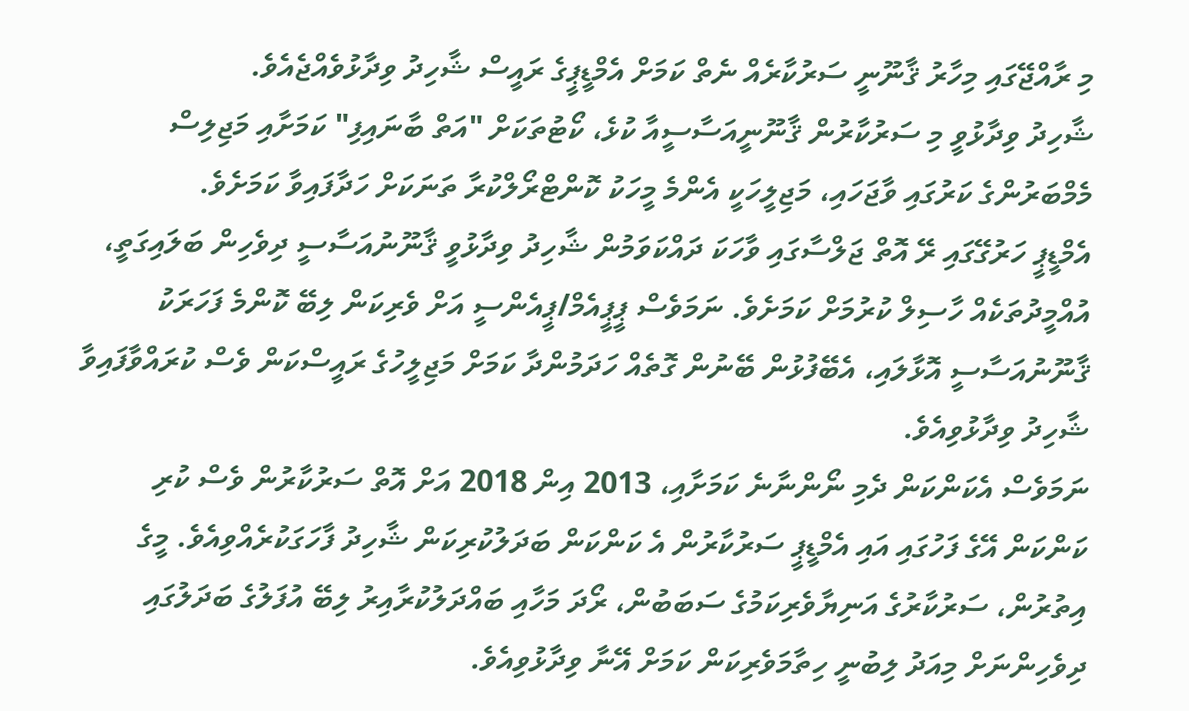މި ރާއްޖޭގައި މިހާރު ޤާނޫނީ ސަރުކާރެއް ނެތް ކަމަށް އެމްޑީޕީގެ ރައީސް ޝާހިދު ވިދާޅުވެއްޖެއެވެ.
ޝާހިދު ވިދާޅުވީ މި ސަރުކާރުން ޤާނޫނީއަސާސީއާ ކުޅެ، ކޯޓުތަކަށް "އަތް ބާނައިފި" ކަމަށާއި މަޖިލިސް މެމްބަރުންގެ ކަރުގައި ވާޖަހައި، މަޖިލީހަކީ އެންމެ މީހަކު ކޮންޓްރޯލްކުރާ ތަނަކަށް ހަދާފައިވާ ކަމަށެވެ.
އެމްޑީޕީ ހަރުގޭގައި ރޭ އޮތް ޖަލްސާގައި ވާހަކަ ދައްކަވަމުން ޝާހިދު ވިދާޅުވީ ޤާނޫނުއަސާސީ ދިވެހިން ބަލައިގަތީ، އުއްމީދުތަކެއް ހާސިލް ކުރުމަށް ކަމަށެވެ. ނަމަވެސް ޕީޕީއެމް/ޕީއެންސީ އަށް ވެރިކަން ލިބޭ ކޮންމެ ފަހަރަކު ޤާނޫނުއަސާސީ އޮޅާލައި، އެބޭފުޅުން ބޭނުން ގޮތެއް ހަދަމުންދާ ކަމަށް މަޖިލީހުގެ ރައީސްކަން ވެސް ކުރައްވާފައިވާ ޝާހިދު ވިދާޅުވިއެވެ.
ނަމަވެސް އެކަންކަން ދެމި ނޯންނާނެ ކަމަށާއި، 2013 އިން 2018 އަށް އޮތް ސަރުކާރުން ވެސް ކުރި ކަންކަން އޭގެ ފަހުގައި އައި އެމްޑީޕީ ސަރުކާރުން އެ ކަންކަން ބަދަލުކުރިކަން ޝާހިދު ފާހަގަކުރެއްވިއެވެ. މީގެ އިތުރުން، ސަރުކާރުގެ އަނިޔާވެރިކަމުގެ ސަބަބުން، ރޯދަ މަހާއި ބައްދަލުކުރާއިރު ލިބޭ އުފަލުގެ ބަދަލުގައި ދިވެހިންނަށް މިއަދު ލިބުނީ ހިތާމަވެރިކަން ކަމަށް އޭނާ ވިދާޅުވިއެވެ.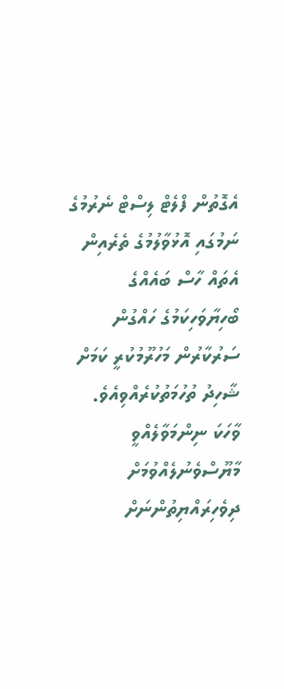އެގޮތުން ފްލެޓް ލިސްޓް ނެރުމުގެ ނަމުގައި އޮޅުވާލުމުގެ ތެރެއިން އެތައް ހާސް ބައެއްގެ ބޯހިޔާވަހިކަމުގެ ހައްގުން ސަރުކާރުން މަހުރޫމުކުރީ ކަމަށް ޝާހިދު ތުހުމަތުކުރެއްވިއެވެ. ވާހަކަ ނިންމަވާލެއްވީ މާޔޫސްވެނުލެއްވުމަށް ދިވެހިރައްޔިތުންނަށް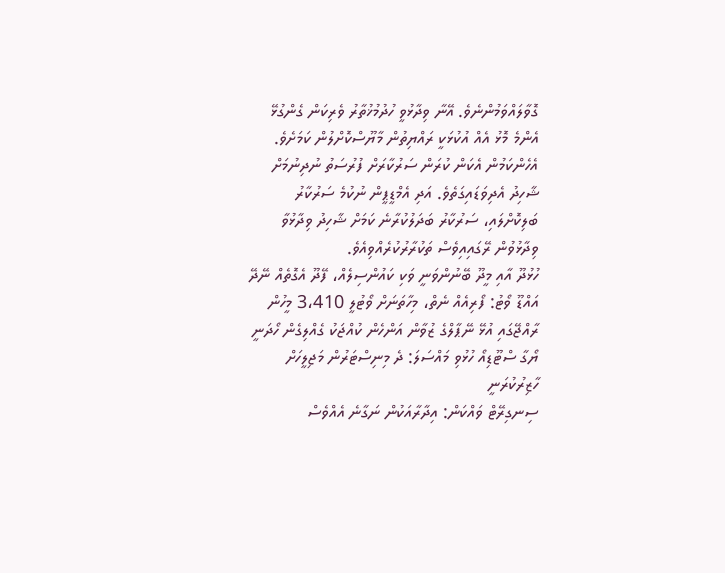ގޮވާލައްވަމުންނެވެ. އޭނާ ވިދާޅުވީ ހުދުމުޚުތާރު ވެރިކަން ގެންގުޅޭ އެންމެ މޮޅު އެއް އުކުޅަކީ ރައްޔިތުން މާޔޫސްކޮށްލުން ކަމަށެވެ. އެހެންކަމުން އެކަން ކުރަން ސަރުކާރަށް ފުރުސަތު ނުދިނުމަށް ޝާހިދު އެދިވަޑައިގަތެވެ. އަދި އެމްޑީޕީން ނުކުމެ ސަރުކާރު ބަލިކޮށްލައި، ސަރުކާރު ބަދަލުކުރާނެ ކަމަށް ޝާހިދު ވިދާޅުވާ ވިދާޅުވުން ރޭގައިއިވެސް ތަކުރާރުކުރެއްވިއެވެ.
ހުޅުދޫ އާއި މީދޫ ބޭނުންވަނީ ވަކި ކައުންސިލެއް، ފޭދޫ އެގޮތެއް ނޭދޭ
އައްޑޫ ވޯޓު: ފޯރިއެއް ނެތް، މިހާތަނަށް ވޯޓުލީ 3،410 މީހުން
ރާއްޖޭގައި އުޅޭ ނޭޕާލްގެ ޒުވާން އަންހެން ކުއްޖަކު ގެއްލިގެން ހޯދަނީ
ޔޯގާ ސްޓޫޑިއޯ ހުޅުވި މައްސަލަ: ދެ މިނިސްޓަރުން މަޖިލީހަށް ހާޒިރުކުރަނީ
ސިނގިރޭޓް ވައްކަން: އިދާރާއަކުން ނަގާނެ އެއްވެސް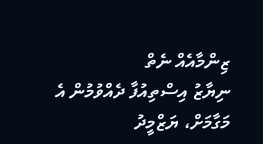ޒިންމާއެއް ނެތް
ނިޔާޒު އިސްތިއުފާ ދެއްވުމުން އެ މަގާމަށް، ޔަޒްމީދު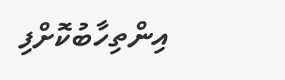އިންތިހާބުކޮށްފި